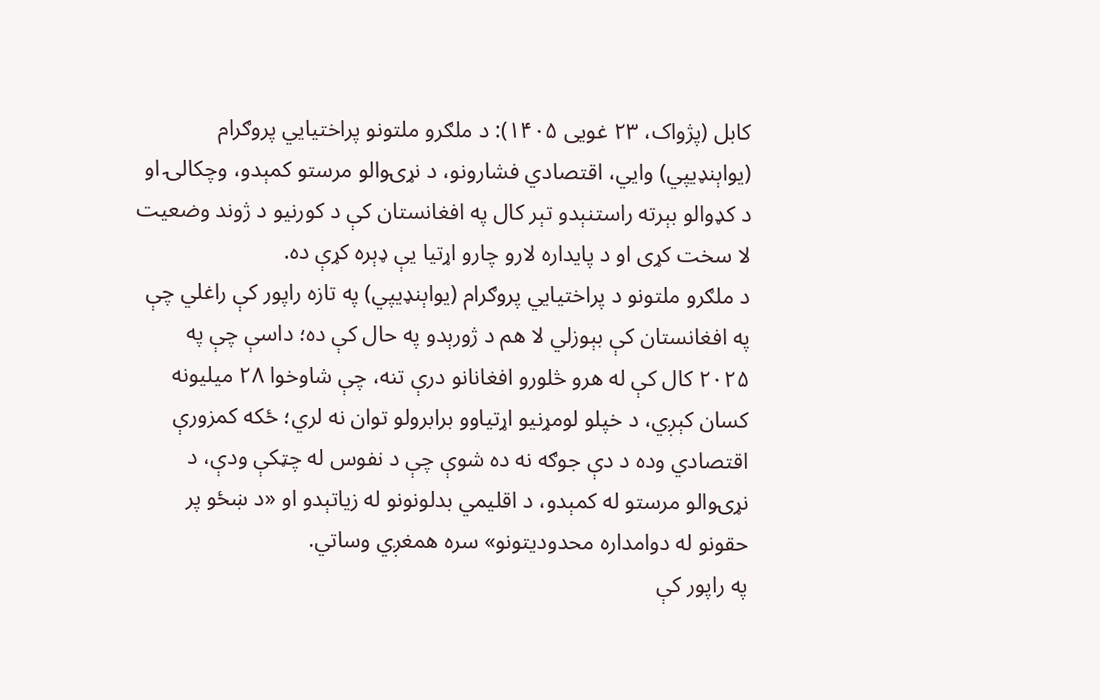کابل (پژواک، ۲۳ غویی ۱۴۰۵): د ملګرو ملتونو پراختیايي پروګرام (یواېنډيپي) وایي، اقتصادي فشارونو، د نړۍوالو مرستو کمېدو، وچکالۍ او د کډوالو بېرته راستنېدو تېر کال په افغانستان کې د کورنیو د ژوند وضعیت لا سخت کړی او د پایداره لارو چارو اړتیا یې ډېره کړې ده.
د ملګرو ملتونو د پراختیايي پروګرام (یواېنډيپي) په تازه راپور کې راغلي چې په افغانستان کې بېوزلي لا هم د ژورېدو په حال کې ده؛ داسې چې په ۲۰۲۵ کال کې له هرو څلورو افغانانو درې تنه، چې شاوخوا ۲۸ میلیونه کسان کېږي، د خپلو لومړنیو اړتیاوو برابرولو توان نه لري؛ ځکه کمزورې اقتصادي وده د دې جوګه نه ده شوې چې د نفوس له چټکې ودې، د نړۍوالو مرستو له کمېدو، د اقلیمي بدلونونو له زیاتېدو او «د ښځو پر حقونو له دوامداره محدودیتونو» سره همغږي وساتي.
په راپور کې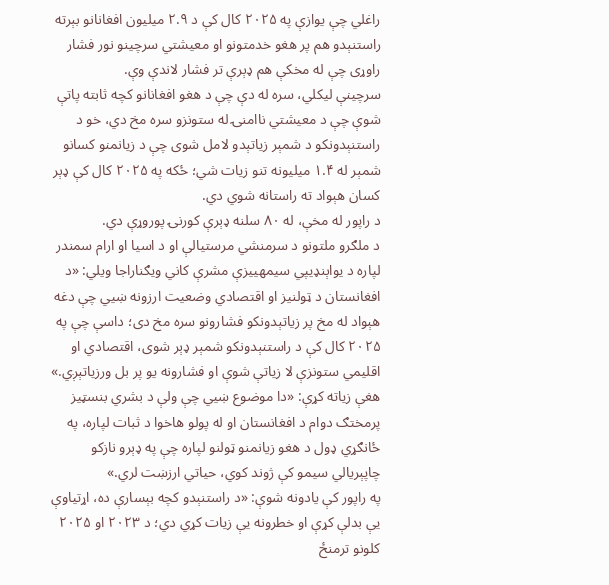راغلي چې یوازې په ۲۰۲۵ کال کې د ۲.۹ میلیون افغانانو بېرته راستنېدو هم پر هغو خدمتونو او معیشتي سرچینو نور فشار راوړی چې له مخکې هم ډېرې تر فشار لاندې وې.
سرچینې لیکلي، سره له دې چې د هغو افغانانو کچه ثابته پاتې شوې چې د معیشتي ناامنۍ له ستونزو سره مخ دي، خو د راستنېدونکو د شمېر زیاتېدو لامل شوی چې د زیانمنو کسانو شمېر له ۱.۴ میلیونه تنو زیات شي؛ ځکه په ۲۰۲۵ کال کې ډېر کسان هېواد ته راستانه شوي دي.
د راپور له مخې، له ۸۰ سلنه ډېرې کورنۍ پوروړې دي.
د ملګرو ملتونو د سرمنشي مرستیالې او د اسیا او ارام سمندر لپاره د یواېنډيپي سیمهییزې مشرې کاني ویګناراجا ویلي: «د افغانستان د ټولنیز او اقتصادي وضعیت ارزونه ښيي چې دغه هېواد له مخ پر زیاتېدونکو فشارونو سره مخ دی؛ داسې چې په ۲۰۲۵ کال کې د راستنېدونکو شمېر ډېر شوی، اقتصادي او اقلیمي ستونزې لا زیاتې شوې او فشارونه یو پر بل ورزیاتېږي.»
هغې زیاته کړې: «دا موضوع ښيي چې ولې د بشري بنسټیز پرمختګ دوام د افغانستان او له پولو هاخوا د ثبات لپاره، په ځانګړي ډول د هغو زیانمنو ټولنو لپاره چې په ډېرو نازکو چاپېریالي سیمو کې ژوند کوي، حیاتي ارزښت لري.»
په راپور کې یادونه شوې: «د راستنېدو کچه بېسارې ده، اړتیاوې یې بدلې کړې او خطرونه یې زیات کړي دي؛ د ۲۰۲۳ او ۲۰۲۵ کلونو ترمنځ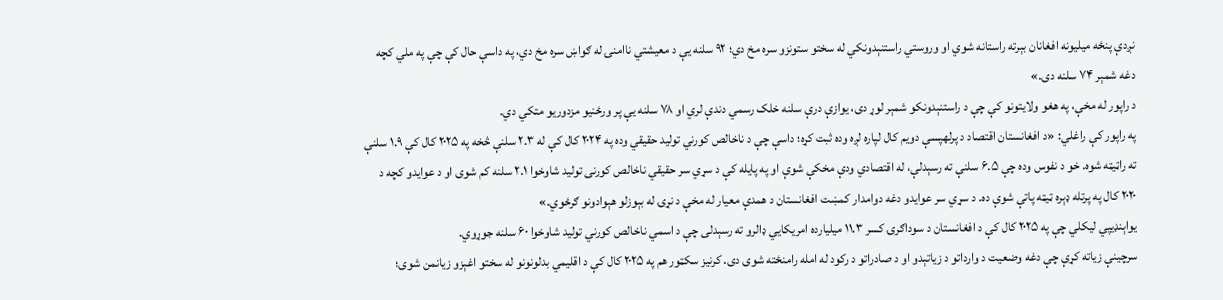نږدې پنځه میلیونه افغانان بېرته راستانه شوي او وروستي راستنېدونکي له سختو ستونزو سره مخ دي؛ ۹۲ سلنه یې د معیشتي ناامنۍ له ګواښ سره مخ دي، په داسې حال کې چې په ملي کچه دغه شمېر ۷۴ سلنه دی.»
د راپور له مخې، په هغو ولایتونو کې چې د راستنېدونکو شمېر لوړ دی، یوازې درې سلنه خلک رسمي دندې لري او ۷۸ سلنه یې پر ورځنیو مزدوریو متکي دي.
په راپور کې راغلي: «د افغانستان اقتصاد د پرلهپسې دویم کال لپاره لږه وده ثبت کړه؛ داسې چې د ناخالص کورني تولید حقیقي وده په ۲۰۲۴ کال کې له ۲.۳ سلنې څخه په ۲۰۲۵ کال کې ۱.۹ سلنې ته راټیټه شوه. خو د نفوس وده چې ۶.۵ سلنې ته رسېدلې، له اقتصادي ودې مخکې شوې او په پایله کې د سړي سر حقیقي ناخالص کورنی تولید شاوخوا ۲.۱ سلنه کم شوی او د عوایدو کچه د ۲۰۲۰ کال په پرتله ډېره ټیټه پاتې شوې ده. د سړي سر عوایدو دغه دوامدار کمښت افغانستان د همدې معیار له مخې د نړۍ له بېوزلو هېوادونو ګرځوي.»
یواېنډيپي لیکلي چې په ۲۰۲۵ کال کې د افغانستان د سوداګرۍ کسر ۱۱.۳ میلیارده امریکايي ډالرو ته رسېدلی چې د اسمي ناخالص کورني تولید شاوخوا ۶۰ سلنه جوړوي.
سرچینې زیاته کړې چې دغه وضعیت د وارداتو د زیاتېدو او د صادراتو د رکود له امله رامنځته شوی دی. کرنیز سکټور هم په ۲۰۲۵ کال کې د اقلیمي بدلونونو له سختو اغېزو زیانمن شوی؛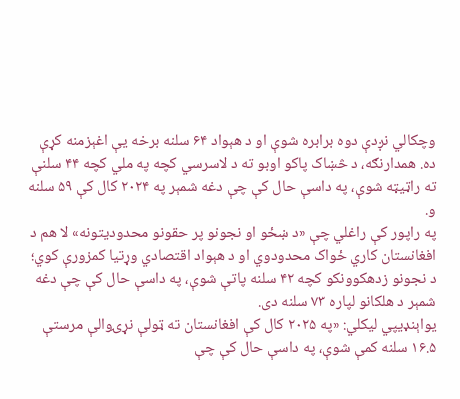وچکالي نږدې دوه برابره شوې او د هېواد ۶۴ سلنه برخه یې اغېزمنه کړې ده. همدارنګه، د څښاک پاکو اوبو ته د لاسرسي کچه په ملي کچه ۴۴ سلنې ته راټیټه شوې، په داسې حال کې چې دغه شمېر په ۲۰۲۴ کال کې ۵۹ سلنه و.
په راپور کې راغلي چې «د ښځو او نجونو پر حقونو محدودیتونه» لا هم د افغانستان کاري ځواک محدودوي او د هېواد اقتصادي وړتیا کمزورې کوي؛ د نجونو زدهکوونکو کچه ۴۲ سلنه پاتې شوې، په داسې حال کې چې دغه شمېر د هلکانو لپاره ۷۳ سلنه دی.
یواېنډيپي لیکلي: «په ۲۰۲۵ کال کې افغانستان ته ټولې نړۍوالې مرستې ۱۶.۵ سلنه کمې شوې، په داسې حال کې چې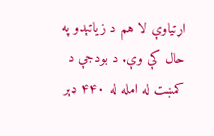اړتیاوې لا هم د زیاتېدو په حال کې وې. د بودجې د کمښت له امله له ۴۴۰ ډېر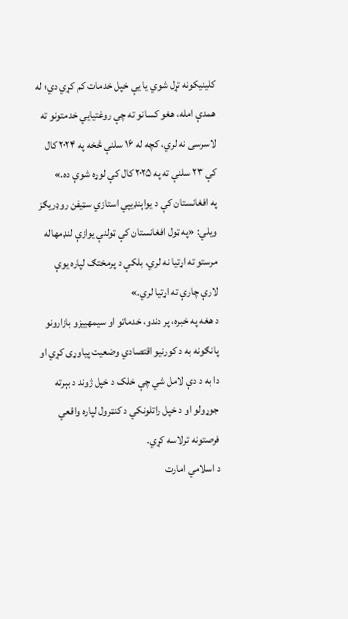کلینیکونه تړل شوي یا یې خپل خدمات کم کړي دي؛ له همدې امله، هغو کسانو ته چې روغتیايي خدمتونو ته لاسرسی نه لري، کچه له ۱۶ سلنې څخه په ۲۰۲۴ کال کې ۲۳ سلنې ته په ۲۰۲۵ کال کې لوړه شوې ده.»
په افغانستان کې د یواېنډيپي استازي سټیفن روډریګز ویلي: «په ټول افغانستان کې ټولنې یوازې لنډمهاله مرستو ته اړتیا نه لري، بلکې د پرمختګ لپاره یوې لارې چارې ته اړتیا لري.»
د هغه په خبره، پر دندو، خدماتو او سیمهییزو بازارونو پانګونه به د کورنیو اقتصادي وضعیت پیاوړی کړي او دا به د دې لامل شي چې خلک د خپل ژوند د بېرته جوړولو او د خپل راتلونکي د کنټرول لپاره واقعي فرصتونه ترلاسه کړي.
د اسلامي امارت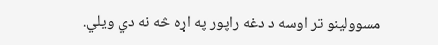مسوولینو تر اوسه د دغه راپور په اړه څه نه دي ویلي.